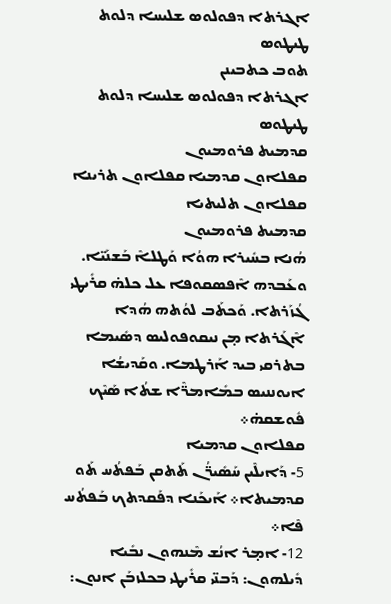ܐܓܪܬܐ ܕܦܘܠܘܣ ܫܠܝܚܐ ܕܠܘܬ ܛܝܛܘܣ
ܬܘܒ ܟܬܒܝܢܢ
ܐܓܪܬܐ ܕܦܘܠܘܣ ܫܠܝܚܐ ܕܠܘܬ ܛܝܛܘܣ
ܩܕܡܝܬ ܦܪܘܡܝܘܢ
ܩܦܠܐܘܢ ܩܕܡܝܐ ܩܦܠܐܘܢ ܬܪܝܢܐ ܩܦܠܐܘܢ ܬܠܝܬܝܐ
ܩܕܡܝܬ ܦܪܘܡܝܘܢ
ܗܳܢܐ ܒܚܺܝܪܐ ܗܘܳܐ ܘܰܛܠܐܶ ܒܰܫܢܰܝ̈ܐ. ܘܥܰܒܕܗ ܐܶܦܣܩܘܦܐ ܥܠ ܟܠܗ̇ ܩܪܺܝܛܝ ܓܳܙܰܪܬܐ. ܘܰܟܬܰܒ ܠܘܳܬܗ ܗܳܕܐ ܐܶܓܰܪܬܐ ܡ̣ܢ ܢܝܩܘܦܘܠܝܣ ܕܣܺܝܡܐ ܒܬܪܩܝ ܒܝܕ ܐܰܪܛܡܐ. ܘܩܰܕܝܫܳܐ ܐܝܘܢܢܝܣ ܒܡܺܐܡܪ̈ܶܐ ܫܬܳܐ ܣܰܝܶܟ ܦܽܘܫܩܗ̇܀
ܩܦܠܐܘܢ ܩܕܡܝܐ
5- ܕܰܐܝܠܶܝܢ ܚܰܣܺܝܪ̈ܳܢ ܬܰܬܩܢ ܒܰܦܬܳܚ ܬܰܘ ܩܕܡܝܬܐ܀ ܐܰܝܟܰܢܐ ܕܦܰܩܕܬܟ ܒܰܦܬܳܚ ܦܶܐ܀
12- ܐܡ̣ܪ ܐܢܳܫ ܡܶܢܗܘܢ ܢܒܺܝܐ ܕܺܝܠܗܘܢ: ܕܰܒܢ̈ܝ ܩܪܺܝܛܝ ܒܟܠܙܒܰܢ ܐܢܘܢ: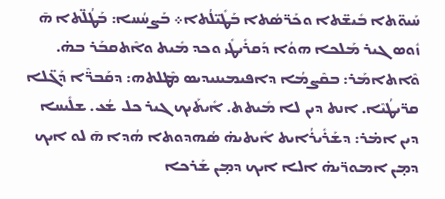ܚܰܝܘ̈ܬܐ ܒܺܝܫ̈ܬܐ ܘܟܰܪ̈ܣܳܬܐ ܒܰܛܺܝ̈ܠܳܬܐ܀ ܒܰܨܚܳܚܐ: ܒܰܛܳܠ̈ܬܐ ܗ̄ ܙܽܘܣ ܓܝܪ ܡܰܠܟܐ ܗܘܳܐ ܕܰܩܪܺܝܛܺܝ ܘܟܕ ܡܺܝܬ ܘܐܶܬܩܒܰܪ ܒܗ̇. ܘܶܐܬܐܡܰܪ: ܒܩܶܨܡܳܐ ܕܐܦܝܡܝܢܝܕܝܣ ܡܶܛܠܬܗ: ܕܩܰܒܪ̈ܶܐ ܕܰܓ̈ܠܐ ܩܪ̈ܝܛܳܝܶܐ. ܐܢܬ ܕܝܢ ܠܐ ܡܺܝܬܬ. ܐܺܝܬܰܝܟ ܓܝܪ ܟܠ ܫܳܥ. ܫܠܺܝܚܐ ܕܝܢ ܐܡ̇ܪ: ܕܫܰܪܺܝܪܳܐܝܬ ܐܺܝܬܝܗ̇ ܣܳܗܕܘܬܐ ܗܳܕܐ ܗ̄ ܠܘ ܐܝܟ ܕܡ̣ܢ ܐܡܘܪ̈ܝܗ̇ ܐܠܐ ܐܝܟ ܕܡ̣ܢ ܫܰܪܟܐ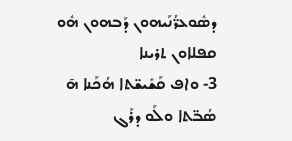ܕܣܽܘܥܪ̈ܳܢܰܝܗܘܢ ܕܰܒܗܘܢ ܗܽܘ
ܩܦܠܐܘܢ ܬܪܝܢܐ
3- ܘܐܦ ܩܰܫܺܝܫ̈ܬܐ ܗܳܟܰܢܐ ܗ̄ ܣܳܒ̈ܬܐ ܘܠܰܘ ܕܪܰܓ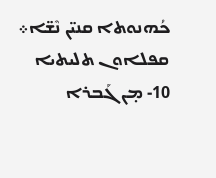ܟܳܗܢܘܬܐ ܩܢܝ̈ܢ ܢܶܫ̈ܐ܀
ܩܦܠܐܘܢ ܬܠܝܬܝܐ
10- ܡ̣ܢ ܓܰܒܪܐ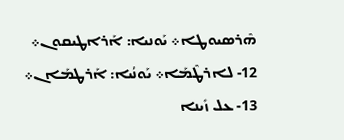ܗܶܪܣܝܘܛܐ܀ ܝܰܘܢܝܐ: ܐܰܪܐܛܝܩܘܢ܀
12- ܠܐܪܛܶܡܰܐ܀ ܝܰܘܢܳܝܐ: ܐܰܪܛܡܰܐܢ܀
13- ܥܠ ܙܺܝܢܐ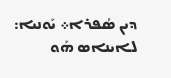ܕܝܢ ܣܳܦܪܐ܀ ܝܰܘܢܝܐ: ܠܐܝܢܐܣ ܗܰܘ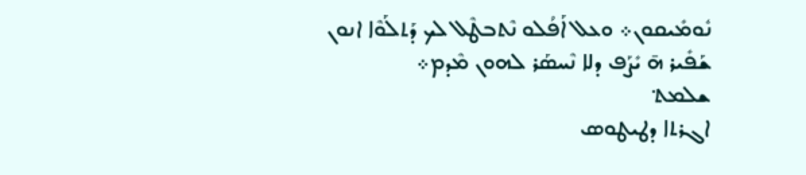ܢܽܘܡܺܝܩܘܢ܀ ܘܥܠ ܐܰܦܳܠܘ ܢܶܬܒܛܶܠ ܠܟ ܕܰܬܠܰܘܶܐ ܐܢܘܢ ܫܰܦܺܝܪ ܗ̄ ܝܺܨܰܦ ܕܠܐ ܢܶܚܣܰܪ ܠܗܘܢ ܡܶܕܡ܀
ܫܠܡܬ݀
ܐܓܪܬܐ ܕܛܝܛܘܣ